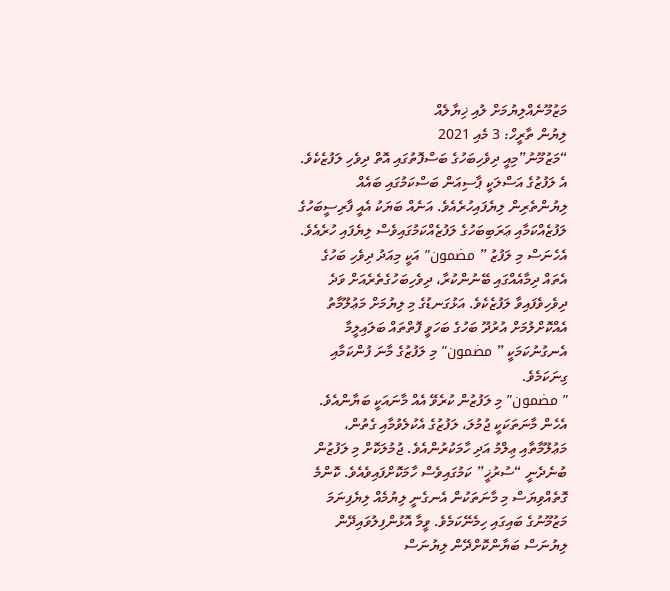މަޒުމޫނެއްލިޔުމަށް ލުއި ޚިޔާލެއް
ލިޔުން ތާރީހް: 3 މެއި 2021
“މަޒުމޫނު”މިއީ ދިވެހިބަހުގެ ބަސްފޮތުގައި އޮތް ދިވެހި ލަފުޒެކެވެ. އެ ލަފުޒުގެ އަސްލަކީ ޕާސިއަން ބަސްކަމުގައި ބައެއް ލިޔުންތެރިން ލިޔެފައިހުރެއެވެ. އަނެއް ބަޔަކު އެއީ ފާރިސީބަހުގެ ލަފުޒެއްކަމާއި ޢަރަބިބަހުގެ ލަފުޒެއްކަމުގައިވެސް ލިޔެފައި ހުރެއެވެ. އެހެނަސް މި ލަފުޒު ” مضمون” އަކީ މިއަދު ދިވެހި ބަހުގެ އެތައް ދިމާއެއްގައި ބޭނުންކުރާ، ދިވެހިބަހުގެތެރެއަށް ވަދެ ދިވެހިވެފައިވާ ލަފުޒެކެވެ. އަޅުގަނޑުގެ މި ލިޔުމަށް މަޢުލޫމާތު އެއްކޮށްލުމަށް އުރުދޫ ބަހުގެ ބަހަވީ ފޮތްތައް ބަލައިލީމާ އެނގުނުކަމަކީ ” مضمون” މި ލަފުޒުގެ މާނަ ފުންކަމާއި ގިނަކަމެވެ.
” مضمون” މި ލަފުޒުން ކުރެވޭ އެއް މާނައަކީ ބަޔާންއެވެ. އެހެން މާނަތަކަކީ ޖުމުލަ، ލަފުޒުގެ އެކުލެވުމާއި ގެތުން، މަޢުލޫމާތާއި ޢިލްމު އަދި ހާމަކުރުންއެވެ. ޖުމުލަކޮށް މި ލަފުޒުން ބުނެދެނީ “ސުރުޚީ” ކަމުގައިވެސް ހާމަކޮށްފައިވެއެވެ. ކޮންމެ ގޮތެއްވިޔަސް މި މާނަތަކުން އެނގެނީ ލިޔުމެއް ލިޔެފިނަމަ މަޒުމޫނުގެ ބައިގައި ހިމެނޭކަމެވެ. ވީމާ އޮޅުންފިލުވައިދޭން ލިޔުނަސް ބަޔާންކޮށްދޭން ލިޔުނަސް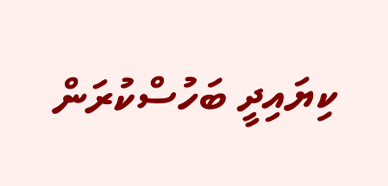ކިޔައިދީ ބަހުސްކުރަން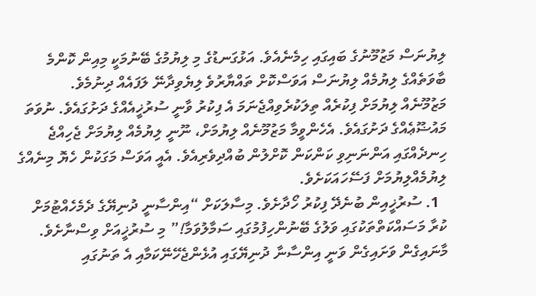ލިޔުނަސް މަޒުމޫނުގެ ބައިގައި ހިމެނެއެވެ. އަޅުގަނޑުގެ މި ލިޔުމުގެ ބޭނުމަކީ މިއިން ކޮންމެ ބާވަތެއްގެ ލިޔުމެއް ލިޔުނަސް އަވަސްކޮށް ތައްޔާރުވެ ލިޔެވިދާނޭ ލަފައެއް ދިނުމެވެ.
މަޒުމޫނެއް ލިޔުމަށް ފިކުރެއް ތިލަކުރެވިއްޖެނަމަ އެ ފިކުރު ވާނީ ސުރުޚީއެއްގެ ދަށުގައެވެ. ނުވަތަ މައުޟޫޢެއްގެ ދަށުގައެވެ. އެހެންވީމާ މަޒުމޫނެއް ލިޔުމަށް، ނޫނީ ލިޔުމެއް ލިޔުމަށް ޖެހިއްޖެ ހިނދެއްގައި އަންނަނިވި ކަންކަން ކޮށްލުން ބުއްދިވެރިއެވެ. އެއީ އަވަސް މަގަކުން ހެޔޮ މިނެއްގެ ލިޔުމެއްލިޔުމަށް ފަސޭހައަކަށެވެ.
  1. ސުރުޚީއިން ބުނެދޭ ފިކުރު ހޯދާށެވެ. މިސާލަކަށް “އިންސާނީ ދުނިޔޭގެ ދެމެހެއްޓުމަށް ކުރާ މަސައްކަތްތަކުގައި ވަލުގެ ބޭނުންހިފުމުގައި ސަމާލުވަމާ!” މި ސުރުޚީއަށް ވިސްނާށެވެ. މާނައިގެން ވަށައިގެން ވަނީ އިންސާނާ ދުނިޔޭގައި އުޅެންޖެހޭނޭކަމާއި އެ ތަނުގައި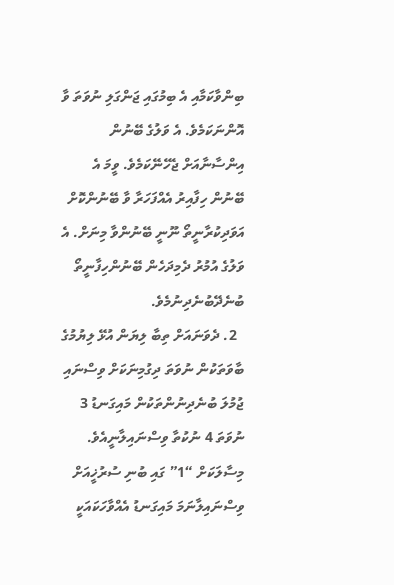ބިންވާކަމާއި އެ ބިމުގައި ޖަންގަލި ނުވަތަ ވާ އޮންނަކަމެވެ. އެ ވަލުގެ ބޭނުން އިންސާނާއަށް ޖެހޭނޭކަމެވެ. ވީމަ އެ ބޭނުން ހިފާއިރު އެއްފަހަރާ ވާ ބޭނުންކޮށް އަވަދިކުރާނީތޯ ނޫނީ ބޭނުންވާ މިނަށް. އެ ވަލުގެ އުމުރު ދެމިދަހެން ބޭނުންހިފާނީތޯ ބުނެދޭބުނެދިނުމެވެ.
  2. ދެވަނައަށް ތިބާ ލިޔަން އުޅޭ ލިޔުމުގެ ބާވަތަކުން ނުވަތަ ދިގުމިނަކަށް ވިސްނައި ޖުމުލަ ބުނެދިނުންތަކުން މައިގަނޑު 3 ނުވަތަ 4 ނުކުތާ ވިސްނައިލާނީއެވެ. މިސާލަކަށް “1” ގައި ބުނި ސުރުޚީއަށް ވިސްނައިލާނަމަ މައިގަނޑު އެއްވާހަކައަކީ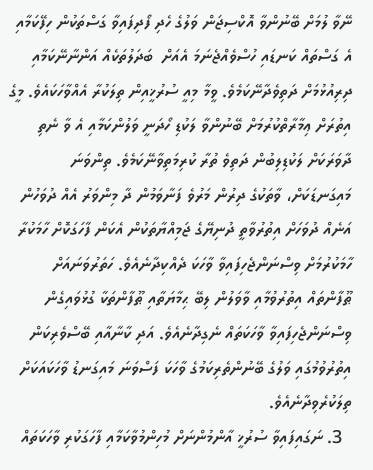ނޭވާ ލުމަށް ބޭނުންވާ އޮކްސިޖަން ވަލުގެ ހެދި ފޯދިފައިވާ ގަސްތަކުން ހިފޭކަމާއި އެ ގަސްތައް ކަނޑައި ހުސްވެއްޖެނަމަ އެއަށް  ބަދަލުތަކެއް އަންނާނޭކަމާއި ދިރިއުޅުމަށް ދަތިވެދާނޭކަމެވެ. ވީމާ މިއީ ސުރުޚީއިން ތިލަކުރާ އެއްވާހަކައެވެ. މީގެ އިތުރަށް ޢިމާރާތްކުރުމަށް ބޭނުންވާ ލަކުޑި ހޯދަނީ ވަލުންކަމާއި އެ ވާ ނެތި ދާވަރަކަށް ލަކުޑިލިބުން ދަތިވެ ތުރާ ކުރިމަތިވާނޭކަމެވެ. ތިންވަނަ މައިގަނޑަކަށް، ވާތަކުގެ ދިރުން މަރުވެ ފަނާވަމުން ދާ މިންވަރު އެއް ދުވަހުން އަނެއް ދުވަހަށް އިތުރުވާތީ ދުނިޔޭގެ ޖަމިއްޔާތަކުން އެކަން ފާހަގަކޮށް ހާމަކުރާ ހާމަކުރުމަށް ވިސްނަންޖެހިފައިވާ ވާހަކަ ދެއްކިދާނެއެވެ. ހަތަރުވަނައަށް ޠޫފާންތައް އިތުރުވުމާއި ވާވަލުން ލިބޭ ޙިމާޔަތާއި ޠޫފާންތަކާ ގުޅުވައިގެން ވިސްނަންޖެހިފައިވާ ވާހަކަތައް ނެގިދާނެއެވެ. އަދި ކާނާއާއި ބޭސްވެރިކަން އިތުރުވުމުގައި ވަލުގެ ބޭނުންތެރިކަމުގެ ވާހަކަ ފަސްވަނަ މައިގަނޑު ވާހަކައަކަށް ތިލަކުރެވިދާނެއެވެ.
  3. ނަގައިފައިވާ ސުރުޚީ އާންމުންނަށް މުހިންމުވާކަމާއި ފާހަގަކުރި ވާހަކަތައް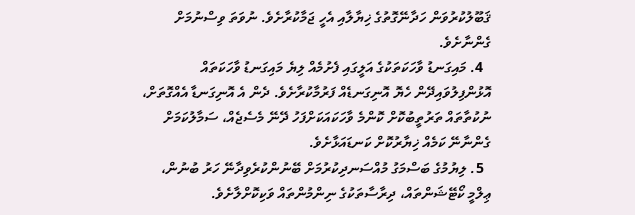ޤަބޫލުކުރުވަން ހަދާނޭގޮތުގެ ޚިޔާލާއި އެހީ ޖަމާކުރާށެވެ. ނުވަތަ ވިސްނުމަށް ގެންނާށެވެ.
  4. މައިގަނޑު ވާހަކަތަކުގެ އަލީގައި ފެށުމެއް ލިޔެ މައިގަނޑު ވާހަކަތައް އޮޅުންފިލުވައިދޭން ހެޔޮ އޮނިގަނޑެއް ފަރުމާކުރާށެވެ. ދެން އެ އޮނިގަނޑާ އެއްގޮތަށް، ނުކުތާތައް ތަރުތީބުކޮށް ކޮންމެ ވާހަކައަކަށްފަހު ދޭނޭ މެސެޖެއް، ސަމާލުކަމަށް ގެންނާނޭ ކަމެއް ޚިޔާރުކޮށް ކަނޑައަޅާށެވެ.
  5. ލިޔުމުގެ ބަސްމަގު މުއްސަނދިކުރުމަށް ބޭނުންކުރެވިދާނޭ ހަރު ބުނުން، ޢިލްމީ ކޯޓޭޝަންތައް، ދިރާސާތަކުގެ ނިންމުންތައް ވަކިކޮށްލާށެވެ.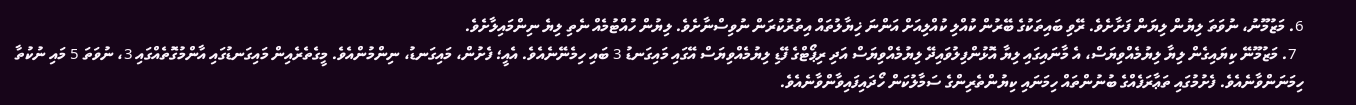6. މަޒުމޫނު، ނުވަތަ ލިޔުން ލިޔަން ފަށާށެވެ. ރޭވި ބައިތަކުގެ ބޭރުން ކުއްލި ކުއްލިއަށް އަންނަ ޚިޔާލުތައް އިތުރުކުރަން ނުވިސްނާށެވެ. ލިޔުން ހުއްޓުމެއް ނެތި ލިޔެ ނިންމައިލާށެވެ.
  7. މަޒުމޫނޭ ކިޔައިގެން ލިޔާ ލިޔުމެއްވިޔަސް، އެ މާނައިގައި ލިޔާ އޮޅުންފިލުވައިދޭ ލިޔުމެއްވިޔަސް އަދި ރިޕޯޓްގެ ފޭޑި ލިޔުމެއްވިޔަސް އޭގައި މައިގަނޑު 3 ބައި ހިމެނޭނެއެވެ. އެއީ؛ ފެށުން، މައިގަނޑު، ނިންމުންއެވެ. މީގެތެރެއިން މައިގަނޑުގައި އާންމުގޮތެއްގައި 3، ނުވަތަ 5 މައި ނުކުތާ ހިމަނަންވާނެއެވެ. ފެށުމުގައި ތަޢާރަފެއްގެ ބުނުންތައް ހިމަނައި ކިޔުންތެރިންގެ ސަމާލުކަން ހޯދައިފައިވާންވާނެއެވެ.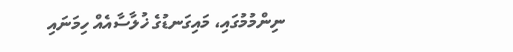ނިންމުމުގައި، މައިގަނޑުގެ ޚުލާސާއެއް ހިމަނައި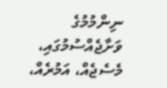ނިންމުމުގެ ވަށާޖެއްސުމުގައި، މެސެޖެއް، އަމުރެއް،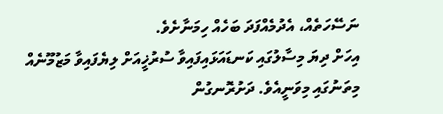ނަސޭހަތެއް، އެދުމެއްފަދަ ބަހެއް ހިމަނާށެވެ.
އިހަށް ދިޔަ މިސާލުގައި ކަނޑައަޅައިފައިވާ ސުރުޚީއަށް ލިޔެފައިވާ މަޒުމޫނެއް މިތަނުގައި މިވަނީއެވެ. ދަށުރޮނގުން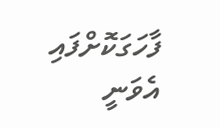ފާހަގަކޮށްފައި އެވަނީ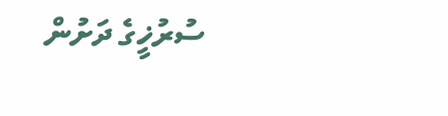ސުރުޚީގެ ދަށުން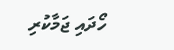ހޯދައި ޖަމާކުރި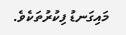މައިގަނޑު ފިކުރުތަކެވެ.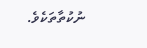ނުކުތާތަކެވެ.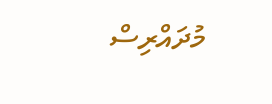މުދައްރިސް